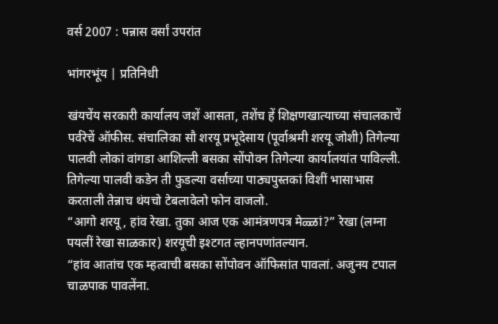वर्स 2007 : पन्नास वर्सां उपरांत

भांगरभूंय | प्रतिनिधी

खंयचेंय सरकारी कार्यालय जशें आसता, तशेंच हें शिक्षणखात्याच्या संचालकाचें पर्वरेचें ऑफीस. संचालिका सौ शरयू प्रभूदेसाय (पूर्वाश्रमी शरयू जोशी) तिगेल्या पालवी लोकां वांगडा आशिल्ली बसका सोंपोवन तिगेल्या कार्यालयांत पाविल्ली. तिगेल्या पालवी कडेन ती फुडल्या वर्साच्या पाठ्यपुस्तकां विशीं भासाभास करताली तेन्नाच थंयचो टेबलावेलो फोन वाजलो.
“आगो शरयू, हांव रेखा. तुका आज एक आमंत्रणपत्र मेळ्ळां?” रेखा (लग्ना पयलीं रेखा साळकार) शरयूची इश्टगत ल्हानपणांतल्यान.
“हांव आतांच एक म्हत्वाची बसका सोंपोवन ऑफिसांत पावलां. अजुनय टपाल चाळपाक पावलेंना.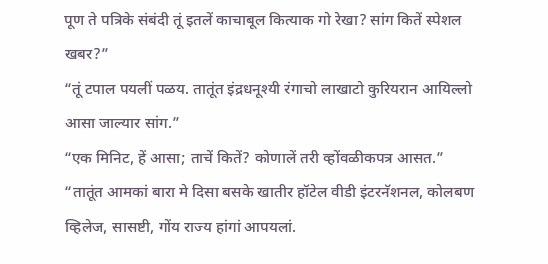पूण ते पत्रिके संबंदी तूं इतलें काचाबूल कित्याक गो रेखा? सांग कितें स्पेशल खबर?”
“तूं टपाल पयलीं पळय. तातूंत इंद्रधनूश्यी रंगाचो लाखाटो कुरियरान आयिल्लो आसा जाल्यार सांग.”
“एक मिनिट, हें आसा; ताचें कितें? कोणालें तरी व्होंवळीकपत्र आसत.”
“तातूंत आमकां बारा मे दिसा बसके खातीर हॉटेल वीडी इंटरनॅशनल, कोलबण व्हिलेज, सासष्टी, गोंय राज्य हांगां आपयलां.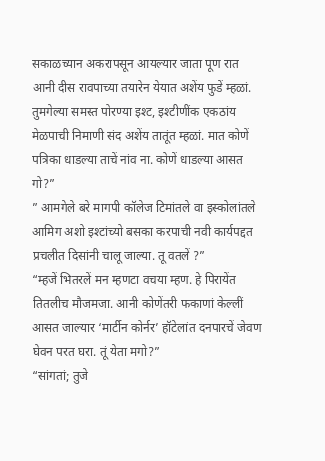सकाळच्यान अकरापसून आयल्यार जाता पूण रात आनी दीस रावपाच्या तयारेन येयात अशेंय फुडें म्हळां. तुमगेल्या समस्त पोरण्या इश्ट, इश्टीणींक एकठांय मेळपाची निमाणी संद अशेंय तातूंत म्हळां. मात कोणें पत्रिका धाडल्या ताचें नांव ना. कोणें धाडल्या आसत गो?”
” आमगेले बरे मागपी कॉलेज टिमांतले वा इस्कोलांतले आमिग अशो इश्टांच्यो बसका करपाची नवी कार्यपद्दत प्रचलीत दिसांनी चालू जाल्या. तू वतलें ?”
“म्हजें भितरलें मन म्हणटा वचया म्हण. हे पिरायेंत तितलीच मौजमजा. आनी कोणेंतरी फकाणां केल्लीं आसत जाल्यार ‘मार्टीन कोर्नर’ हॉटेलांत दनपारचें जेवण घेवन परत घरा. तूं येता मगो?”
“सांगतां; तुजे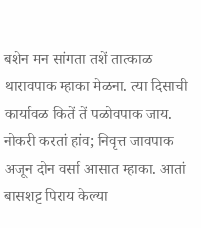बशेन मन सांगता तशें तात्काळ थारावपाक म्हाका मेळना. त्या दिसाची कार्यावळ कितें तें पळोवपाक जाय. नोकरी करतां हांव; निवृत्त जावपाक अजून दोन वर्सा आसात म्हाका. आतां बासशट्ट पिराय केल्या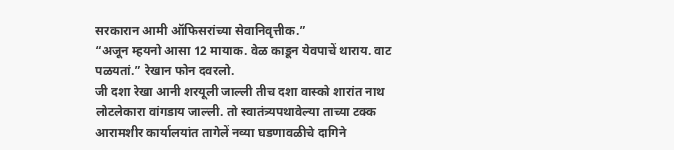सरकारान आमी ऑफिसरांच्या सेवानिवृत्तीक.”
“अजून म्हयनो आसा 12 मायाक. वेळ काडून येवपाचें थाराय. वाट पळयतां.” रेखान फोन दवरलो.
जी दशा रेखा आनी शरयूली जाल्ली तीच दशा वास्को शारांत नाथ लोटलेकारा वांगडाय जाल्ली. तो स्वातंत्र्यपथावेल्या ताच्या टक्क आरामशीर कार्यालयांत तागेलें नव्या घडणावळीचे दागिने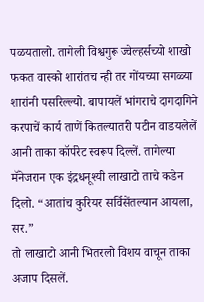पळयतालो. तागेली विश्वगुरू ज्वेल्हर्सच्यो शाखो फकत वास्को शारांतच न्ही तर गोंयच्या सगळ्या शारांनी पसरिल्ल्यो. बापायलें भांगराचे दागदागिने करपाचें कार्य ताणें कितल्यातरी पटीन वाडयलेलें आनी ताका कॉर्परेट स्वरूप दिल्लें. तागेल्या मॅनेजरान एक इंद्रधनूश्यी लाखाटो ताचे कडेन दिलो. “आतांच कुरियर सर्विसेंतल्यान आयला, सर.”
तो लाखाटो आनी भितरलो विशय वाचून ताका अजाप दिसलें.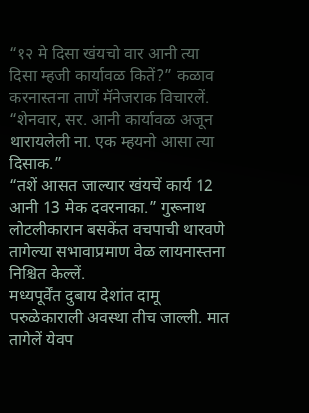“१२ मे दिसा खंयचो वार आनी त्या दिसा म्हजी कार्यावळ कितें?” कळाव करनास्तना ताणें मॅनेजराक विचारलें.
“शेनवार, सर. आनी कार्यावळ अजून थारायलेली ना. एक म्हयनो आसा त्या दिसाक.”
“तशें आसत जाल्यार खंयचें कार्य 12 आनी 13 मेक दवरनाका.” गुरूनाथ लोटलीकारान बसकेंत वचपाची थारवणे तागेल्या सभावाप्रमाण वेळ लायनास्तना निश्चित केल्लें.
मध्यपूर्वेंत दुबाय देशांत दामू परुळेकाराली अवस्था तीच जाल्ली. मात तागेलें येवप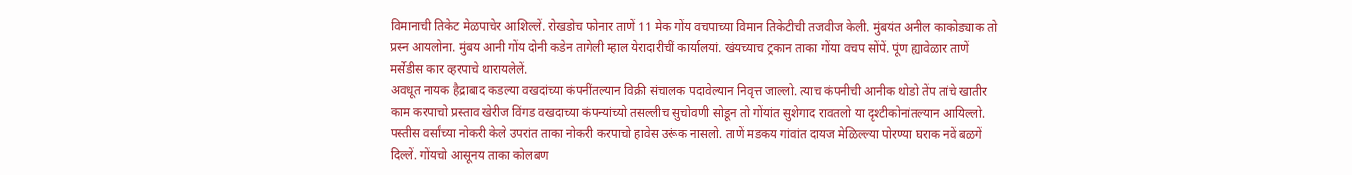विमानाची तिकेट मेळपाचेर आशिल्लें. रोखडोच फोनार ताणें 11 मेक गोंय वचपाच्या विमान तिकेटीची तजवीज केली. मुंबयंत अनील काकोड्याक तो प्रस्न आयलोना. मुंबय आनी गोंय दोनी कडेन तागेली म्हाल येरादारीचीं कार्यालयां. खंयच्याच ट्रकान ताका गोंया वचप सोंपें. पूंण ह्यावेळार ताणें मर्सेडीस कार व्हरपाचे थारायलेलें.
अवधूत नायक हैद्राबाद कडल्या वखदांच्या कंपनींतल्यान विक्री संचालक पदावेल्यान निवृत्त जाल्लो. त्याच कंपनीची आनीक थोडो तेंप तांचे खातीर काम करपाचो प्रस्ताव खेरीज विंगड वखदाच्या कंपन्यांच्यो तसल्लीच सुचोवणी सोडून तो गोंयांत सुशेगाद रावतलो या दृश्टीकोनांतल्यान आयिल्लो. पस्तीस वर्सांच्या नोकरी केले उपरांत ताका नोकरी करपाचो हावेस उरूंक नासलो. ताणें मडकय गांवांत दायज मेळिल्ल्या पोरण्या घराक नवें बळगें दिल्लें. गोंयचो आसूनय ताका कोलबण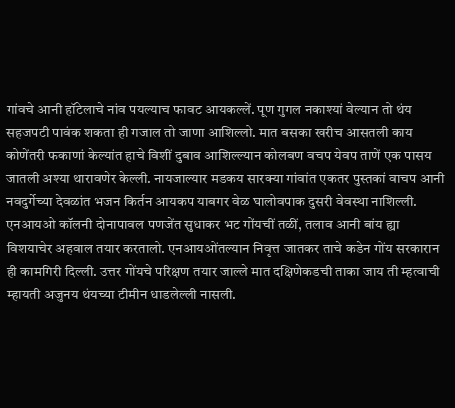गांवचे आनी हॉटेलाचे नांव पयल्याच फावट आयकल्लें. पूण गुगल नकाश्यां वेल्यान तो थंय सहजपटी पावंक शकता ही गजाल तो जाणा आशिल्लो. मात बसका खरीच आसतली काय कोणेंतरी फकाणां केल्यांत हाचे विशीं दुबाव आशिल्ल्यान कोलबण वचप येवप ताणें एक पासय जातली अश्या थारावणेर केल्ली. नायजाल्यार मडकय सारक्या गांवांत एकतर पुस्तकां वाचप आनी नवदुर्गेच्या देवळांत भजन किर्तन आयकप याबगर वेळ घालोवपाक दुसरी वेवस्था नाशिल्ली.
एनआयओ कॉलनी दोनापावल पणजेंत सुधाकर भट गोंयचीं तळीं, तलाव आनी बांय ह्या विशयाचेर अहवाल तयार करतालो. एनआयओंतल्यान निवृत्त जातकर ताचे कडेन गोंय सरकारान ही कामगिरी दिल्ली. उत्तर गोंयचे परिक्षण तयार जाल्ले मात दक्षिणेकडची ताका जाय ती म्हत्वाची म्हायती अजुनय थंयच्या टीमीन धाडलेल्ली नासली.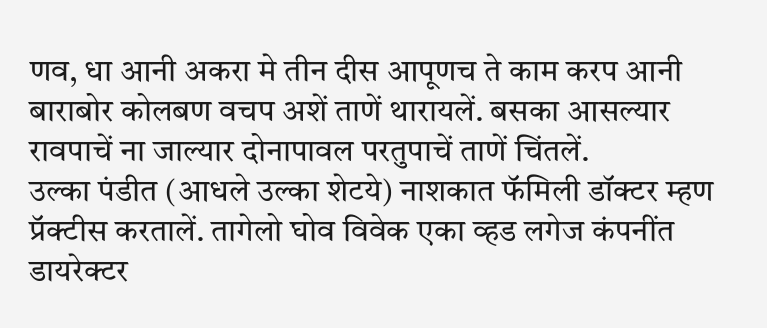णव, धा आनी अकरा मे तीन दीस आपूणच ते काम करप आनी बाराबोर कोलबण वचप अशें ताणें थारायलें. बसका आसल्यार रावपाचें ना जाल्यार दोनापावल परतुपाचें ताणें चिंतलें.
उल्का पंडीत (आधले उल्का शेटये) नाशकात फॅमिली डॉक्टर म्हण प्रॅक्टीस करतालें. तागेलो घोव विवेक एका व्हड लगेज कंपनींत डायरेक्टर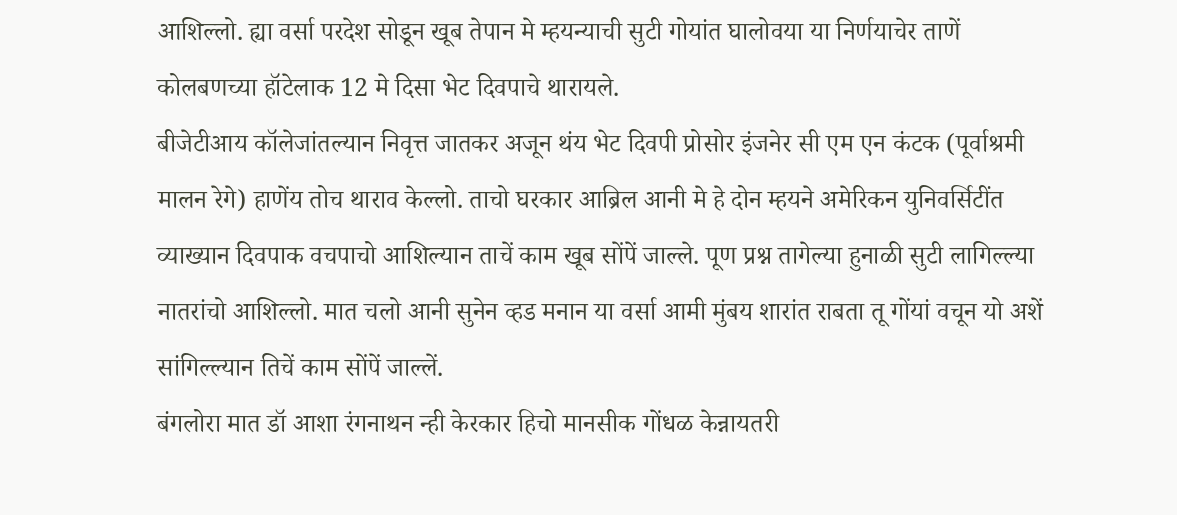आशिल्लो. ह्या वर्सा परदेश सोडून खूब तेपान मे म्हयन्याची सुटी गोयांत घालोवया या निर्णयाचेर ताणें कोलबणच्या हॉटेलाक 12 मे दिसा भेट दिवपाचे थारायले.
बीजेटीआय कॉलेजांतल्यान निवृत्त जातकर अजून थंय भेट दिवपी प्रोसोर इंजनेर सी एम एन कंटक (पूर्वाश्रमी मालन रेगे) हाणेंय तोच थाराव केल्लो. ताचो घरकार आब्रिल आनी मे हे दोन म्हयने अमेरिकन युनिवर्सिटींत व्याख्यान दिवपाक वचपाचो आशिल्यान ताचें काम खूब सोंपें जाल्ले. पूण प्रश्न तागेल्या हुनाळी सुटी लागिल्ल्या नातरांचो आशिल्लो. मात चलो आनी सुनेन व्हड मनान या वर्सा आमी मुंबय शारांत राबता तू गोंयां वचून यो अशें सांगिल्ल्यान तिचें काम सोंपें जाल्लें.
बंगलोरा मात डॉ आशा रंगनाथन न्ही केरकार हिचो मानसीक गोंधळ केन्नायतरी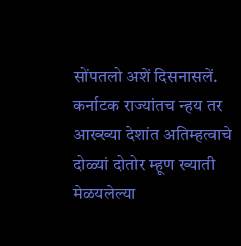सोंपतलो अशें दिसनासलें. कर्नाटक राज्यांतच न्हय तर आख्ख्या देशांत अतिम्हत्वाचे दोळ्यां दोतोर म्हूण ख्याती मेळयलेल्या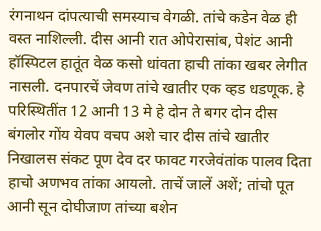रंगनाथन दांपत्याची समस्याच वेगळी. तांचे कडेन वेळ ही वस्त नाशिल्ली. दीस आनी रात ओपेरासांब, पेशंट आनी हॉस्पिटल हातूंत वेळ कसो धांवता हाची तांका खबर लेगीत नासली. दनपारचें जेवण तांचे खातीर एक व्हड धडणूक. हे परिस्थितींत 12 आनी 13 मे हे दोन ते बगर दोन दीस बंगलोर गोंय येवप वचप अशे चार दीस तांचे खातीर निखालस संकट पूण देव दर फावट गरजेवंतांक पालव दिता हाचो अणभव तांका आयलो. ताचें जालें अशें; तांचो पूत आनी सून दोघीजाण तांच्या बशेन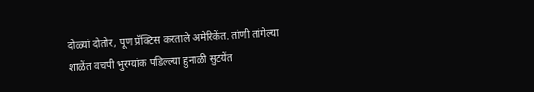दोळ्यां दोतोर, पूण प्रॅक्टिस करताले अमेरिकेंत. तांणी तांगेल्या शाळेंत वचपी भुरग्यांक पडिल्ल्या हुनाळी सुटयेंत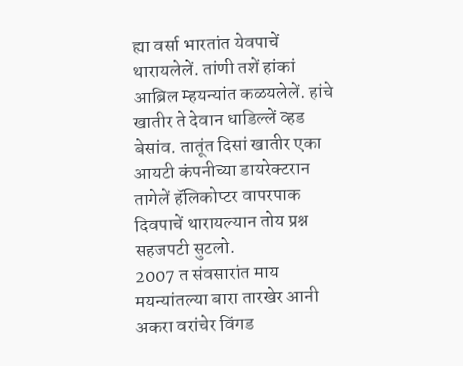ह्या वर्सा भारतांत येवपाचें थारायलेलें. तांणी तशें हांकां आब्रिल म्हयन्यांत कळयलेलें. हांचे खातीर ते देवान धाडिल्लें व्हड बेसांव. तातूंत दिसां खातीर एका आयटी कंपनीच्या डायरेक्टरान तागेलें हॅलिकोप्टर वापरपाक दिवपाचें थारायल्यान तोय प्रश्न सहजपटी सुटलो.
2007 त संवसारांत माय मयन्यांतल्या बारा तारखेर आनी अकरा वरांचेर विंगड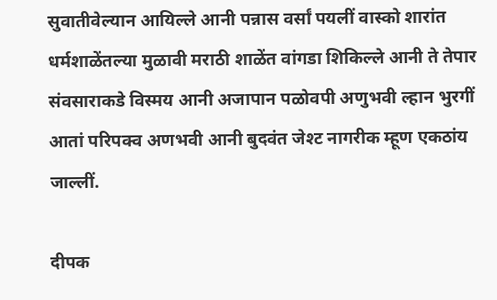सुवातीवेल्यान आयिल्ले आनी पन्नास वर्सां पयलीं वास्को शारांत धर्मशाळेंतल्या मुळावी मराठी शाळेंत वांगडा शिकिल्ले आनी ते तेपार संवसाराकडे विस्मय आनी अजापान पळोवपी अणुभवी ल्हान भुरगीं आतां परिपक्व अणभवी आनी बुदवंत जेश्ट नागरीक म्हूण एकठांय जाल्लीं.

दीपक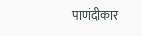पाणंदीकार